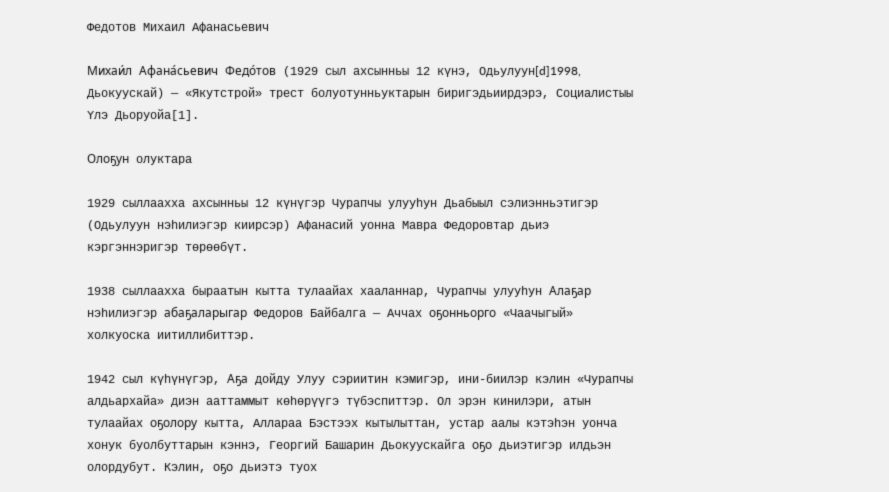Федотов Михаил Афанасьевич

Михаи́л Афана́сьевич Федо́тов (1929 сыл ахсынньы 12 күнэ, Одьулуун[d]1998, Дьокуускай) — «Якутстрой» трест болуотунньуктарын биригэдьиирдэрэ, Социалистыы Үлэ Дьоруойа[1].

Олоҕун олуктара

1929 сыллаахха ахсынньы 12 күнүгэр Чурапчы улууһун Дьабыыл сэлиэнньэтигэр (Одьулуун нэһилиэгэр киирсэр) Афанасий уонна Мавра Федоровтар дьиэ кэргэннэригэр төрөөбүт.

1938 сыллаахха быраатын кытта тулаайах хааланнар, Чурапчы улууһун Алаҕар нэһилиэгэр абаҕаларыгар Федоров Байбалга — Аччах оҕонньорго «Чаачыгый» холкуоска иитиллибиттэр.

1942 сыл күһүнүгэр, Аҕа дойду Улуу сэриитин кэмигэр, ини-биилэр кэлин «Чурапчы алдьархайа» диэн ааттаммыт көһөрүүгэ түбэспиттэр. Ол эрэн кинилэри, атын тулаайах оҕолору кытта, Аллараа Бэстээх кытылыттан, устар аалы кэтэһэн уонча хонук буолбуттарын кэннэ, Георгий Башарин Дьокуускайга оҕо дьиэтигэр илдьэн олордубут. Кэлин, оҕо дьиэтэ туох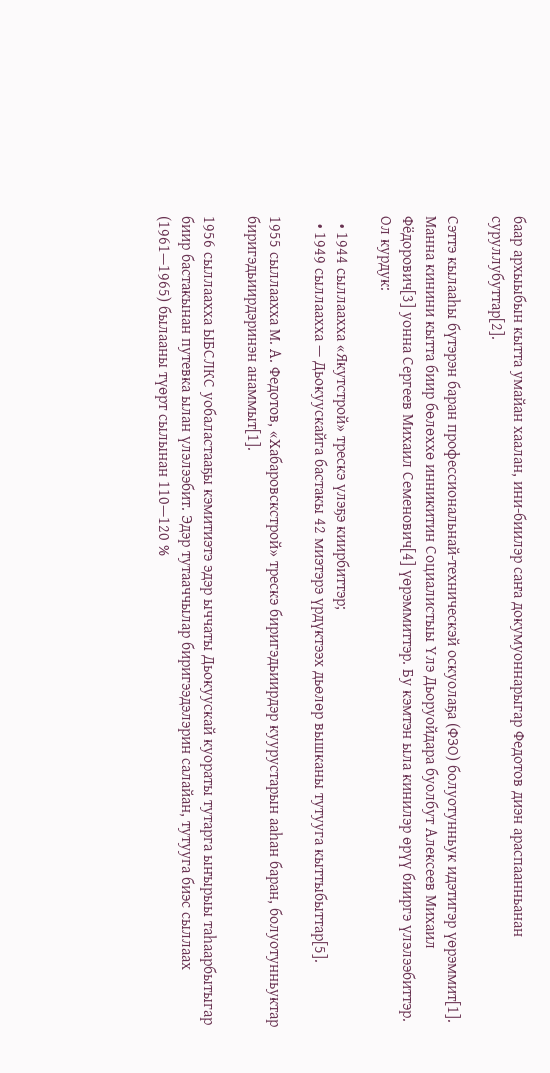баар архыыбын кытта умайан хаалан, ини-биилэр саҥа докумуоннарыгар Федотов диэн араспаанньанан суруллубуттар[2].

Сэттэ кылааһы бүтэрэн баран профессиональнай-техническэй оскуолаҕа (ФЗО) болуотунньук идэтигэр үөрэммит[1]. Манна кинини кытта биир бөлөххө инникитин Социалистыы Үлэ Дьоруойдара буолбут Алексеев Михаил Фёдорович[3] уонна Сергеев Михаил Семенович[4] үөрэммиттэр. Бу кэмтэн ыла кинилэр өрүү бииргэ үлэлээбиттэр. Ол курдук:

  • 1944 сыллаахха «Якутстрой» трескэ үлэҕэ киирбиттэр;
  • 1949 сыллаахха — Дьокуускайга бастакы 42 миэтэрэ үрдүктээх дьөлөр вышканы тутууга кыттыбыттар[5].

1955 сыллаахха М. А. Федотов, «Хабаровскстрой» трескэ биригэдьиирдэр куурустарын ааһан баран, болуотунньуктар биригэдьиирдэринэн анаммыт[1].

1956 сыллаахха ЫБСЛКС уобаластааҕы кэмитиэтэ эдэр ыччаты Дьокуускай куораты тутарга ыҥырыы таһаарбытыгар биир бастакынан путевка ылан үлэлээбит. Эдэр тутааччылар биригээдэлэрин салайан, тутууга биэс сыллаах (1961—1965) былааны түөрт сылынан 110—120 %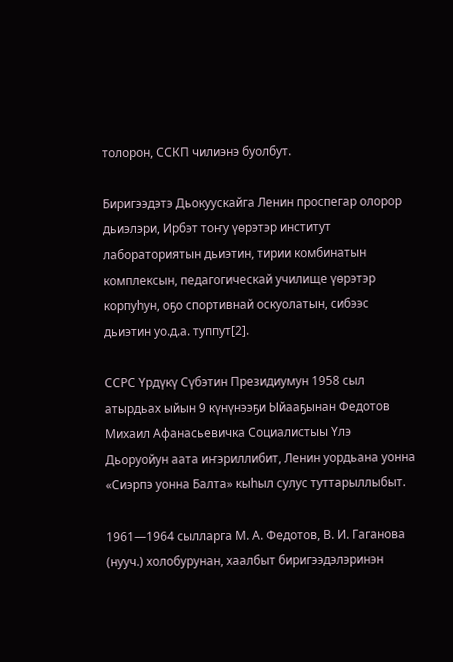толорон, ССКП чилиэнэ буолбут.

Биригээдэтэ Дьокуускайга Ленин проспегар олорор дьиэлэри, Ирбэт тоҥу үөрэтэр институт лабораториятын дьиэтин, тирии комбинатын комплексын, педагогическай училище үөрэтэр корпуһун, оҕо спортивнай оскуолатын, сибээс дьиэтин уо.д.а. туппут[2].

ССРС Үрдүкү Сүбэтин Президиумун 1958 сыл атырдьах ыйын 9 күнүнээҕи Ыйааҕынан Федотов Михаил Афанасьевичка Социалистыы Үлэ Дьоруойун аата иҥэриллибит, Ленин уордьана уонна «Сиэрпэ уонна Балта» кыһыл сулус туттарыллыбыт.

1961—1964 сылларга М. А. Федотов, В. И. Гаганова (нууч.) холобурунан, хаалбыт биригээдэлэринэн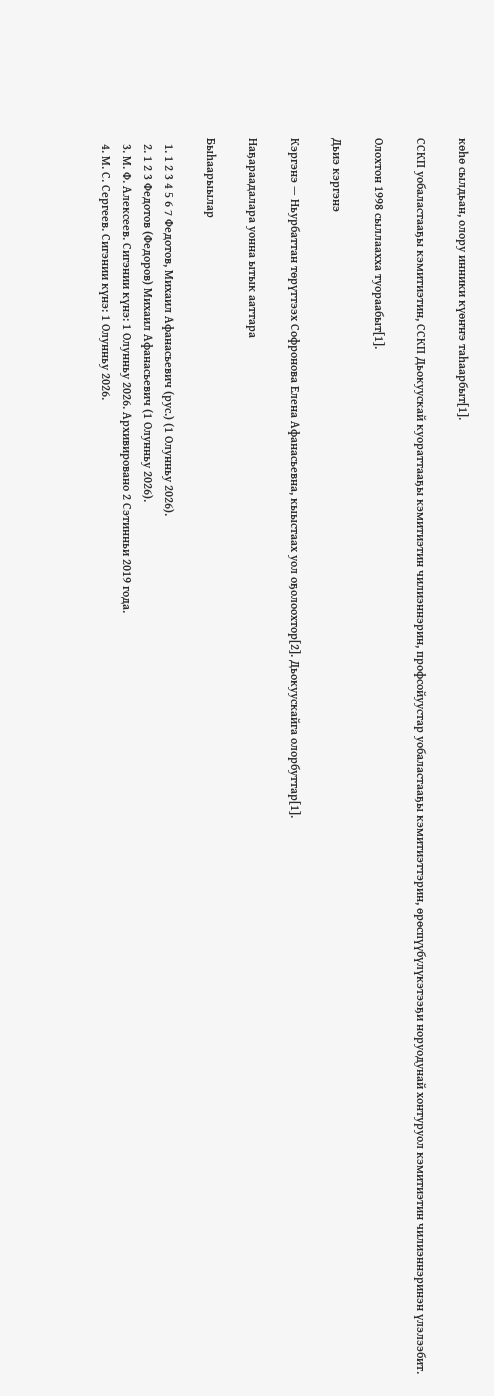көһө сылдьан, олору инники күөҥҥэ таһаарбыт[1].

ССКП уобаластааҕы кэмитиэтин, ССКП Дьокуускай куораттааҕы кэмитиэтин чилиэннэрин, профсойуустар уобаластааҕы кэмитиэттэрин, өрөспүүбүлүкэтээҕи норуодунай хонтуруол кэмитиэтин чилиэннэринэн үлэлээбит.

Олохтон 1998 сыллаахха туораабыт[1].

Дьиэ кэргэнэ

Кэргэнэ — Ньурбаттан төрүттээх Софронова Елена Афанасьевна, кыыстаах уол оҕолоохтор[2]. Дьокуускайга олорбуттар[1].

Наҕараадалара уонна ытык ааттара

Быһаарыылар

  1. 1 2 3 4 5 6 7 Федотов, Михаил Афанасьевич (рус.) (1 Олунньу 2026).
  2. 1 2 3 Федотов (Федоров) Михаил Афанасьевич (1 Олунньу 2026).
  3. М. Ф. Алексеев. Сигэнии күнэ: 1 Олунньу 2026. Архивировано 2 Сэтинньи 2019 года.
  4. М. С. Сергеев. Сигэнии күнэ: 1 Олунньу 2026.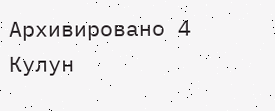Архивировано 4 Кулун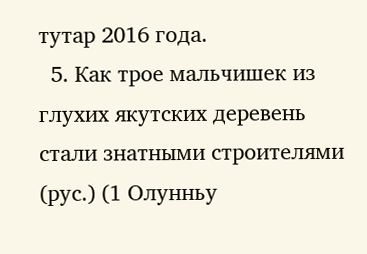тутар 2016 года.
  5. Как трое мальчишек из глухих якутских деревень стали знатными строителями (рус.) (1 Олунньу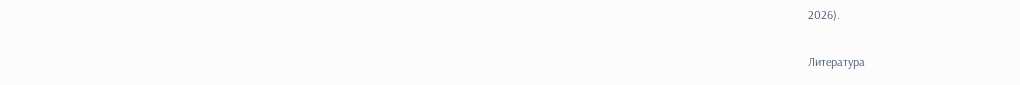2026).

Литература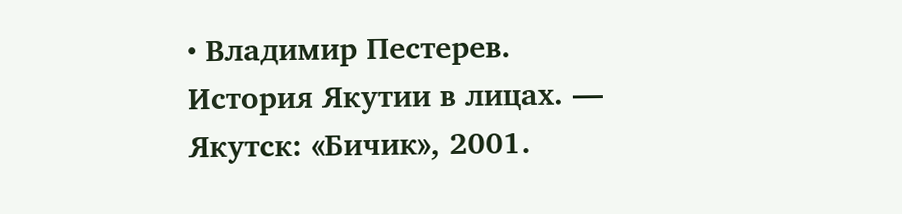• Владимир Пестерев. История Якутии в лицах. — Якутск: «Бичик», 2001.